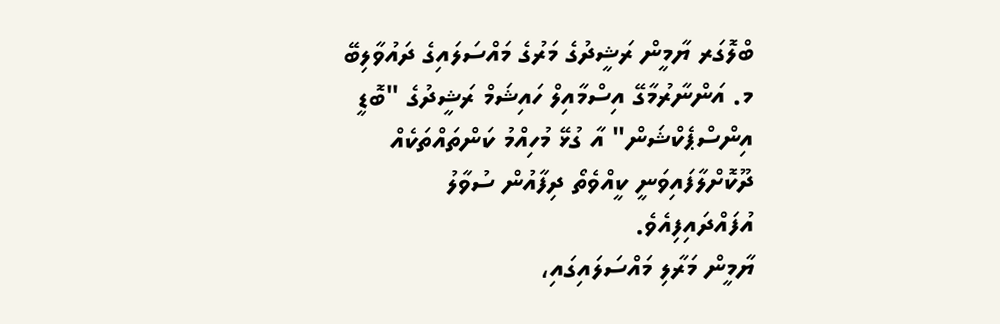ބްލޮގަރ ޔާމީން ރަޝީދުގެ މަރުގެ މައްސަލައިގެ ދައުވާލިބޭ މ. އަންނާރުމާގޭ އިސްމާއިލް ހައިޝަމް ރަޝީދުގެ "ބޮޑީ އިންސްޕެކްޝަން" އާ ގުޅޭ މުހިއްމު ކަންތައްތަކެއް ދޫކޮށްލާފައިވަނީ ކީއްވެތޯ ދިފާއުން ސުވާލު އުފައްދައިފިއެވެ.
ޔާމީން މަރާލި މައްސަލައިގައި،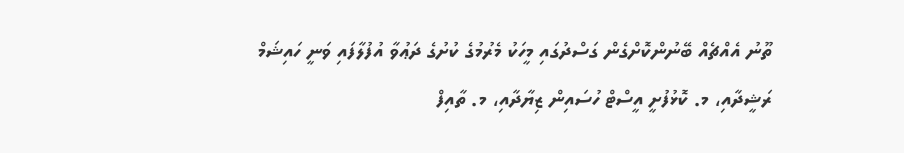ތޫނު އެއްޗެއް ބޭނުންކޮށްގެން ގަސްދުގައި މީހަކު މެރުމުގެ ކުށުގެ ދަޢުވާ އުފުލާފައި ވަނީ ހައިޝަމް ރަޝީދާއި، މ. ކޮޅުފުށީ އީސްޓް ހުސައިން ޒިޔާދާއި، މ. ތާއިފް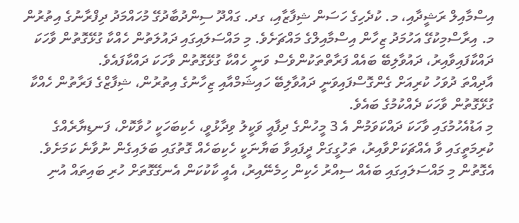އިސްމާއިލް ރަޝީދާއި، މ. ކުދެހިގެ ހަސަން ޝިފާޒާއި، ގދ. ގައްދޫ ސިންދުބާދުގޭ މުހައްމަދު ދިފްރާނުގެ އިތުރުން މ. އިރާސްމިކުގޭ އަހުމަދު ޒިހާން އިސްމާއިލްގެ މައްޗަށެވެ. މި މައްސަލައިގައި ދައުލަތުން ހެއްކާ ގުޅޭގޮތުން ވާހަކަ ދައްކާފައިވާއިރު، ދައުވާލިބޭ ބައެއް ފަރާތްތަކުންވެސް ވަނީ ހެއްކާ ގުޅޭގޮތުން ވާހަކަ ދައްކާފައެވެ.
އާދިއްތަ ދުވަހު ކުރިއަށް ގެންގޮސްފައިވަނީ ދައުވާލިބޭ ހައިޝަމްއާއި ޒިހާނުގެ އިތުރުން، ޝިފާޒްގެ ފަރާތުން ހެއްކާ ގުޅޭގޮތުން ވާހަކަ ދެއްކުމުގެ ބައެވެ.
މި އަޑުއެހުމުގައި ވާހަކަ ދައްކަވަމުން އެ 3 މީހުންގެ ދިފާއީ ވަކީލު ވިދާޅުވީ، ހެކިބަހަކީ ހުވާކޮށް، ފަނޑިޔާރެއްގެ ކުރިމަތީގައި ވާ އެއްޗަކަށްވާއިރު، ތަހުގީގަށް ދީފައިވާ ބަޔާނަކީ ހެކިބަހެއް ގޮތުގައި ބަލައިގެން ނުވާނެ ކަމަށެވެ. އެގޮތުން މި މައްސަލައިގައި ބައެއް ސިއްރު ހެކިން ހިމެނޭއިރު، އެއީ ކާކުކަން އެނގޭގޮތަށް ހުރި ބައިތައް އުނި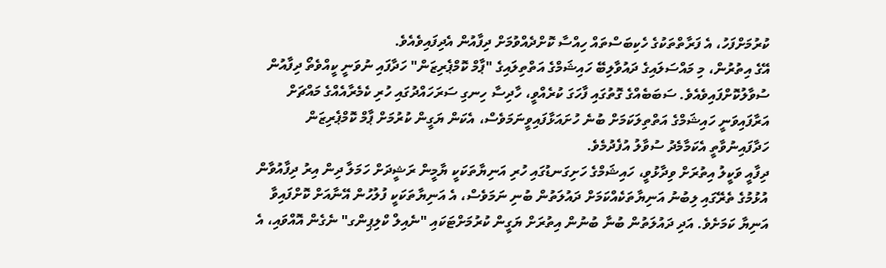ކުރުމަށްފަހު، އެ ފަރާތްތަކުގެ ހެކިބަސްތައް ހިއްސާ ކޮށްދެއްވުމަށް ދިފާއުން އެދިފައިވެއެވެ.
އޭގެ އިތުރުން، މި މައްސަލައިގެ ދައުވާލިބޭ ހައިޝަމްގެ އަތްތިލައިގެ "ޕާމް ކޮމްޕެރިޒަން" ހަދާފައި ނުވަނީ ކީއްވެތޯ ދިފާއުން ސުވާލުކޮށްފައިވެއެވެ. ސަބަބެއްގެ ގޮތުގައި ފާހަގަ ކުރެއްވީ، ހާދިސާ ހިނގި ސަރަހައްދުގައި ހުރި ކެމެރާއެއްގެ މައްޗަށް އަރާފައިވަނީ ހައިޝަމްގެ އަތްތިލަކަމަށް ބުނެ ހުށައަޅާފައިވީނަމަވެސް، އެކަން ޔަގީން ކުރުމަށް ޕާމް ކޮމްޕެރިޒަން ހަދާފައިނުވާތީ އެކަމާމެދު ސުވާލު އުފެދުމެވެ.
ދިފާއީ ވަކީލު އިތުރަށް ވިދާޅުވީ، ހައިޝަމްގެ ހަށިގަނޑުގައި ހުރި އަނިޔާތަކަކީ ޔާމީން ރަޝީދަށް ހަމަލާ ދިން އިރު ދިފާއުވާން އުޅުމުގެ ތެރޭގައި ލިބުނު އަނިޔާތަކެއްކަމަށް ދައުލަތުން ބުނި ނަމަވެސް، އެ އަނިޔާތަކަކީ ފުލުހުން އޭނާއަށް ކޮށްފައިވާ އަނިޔާ ކަމަށެވެ. އަދި ދައުލަތުން ބުނާ ބުނުން އިތުރަށް ޔަގީން ކުރުމަށްޓަކައި "ނެއިލް ކްލިޕިންގ" ނެގެން އޮއްވައި، އެ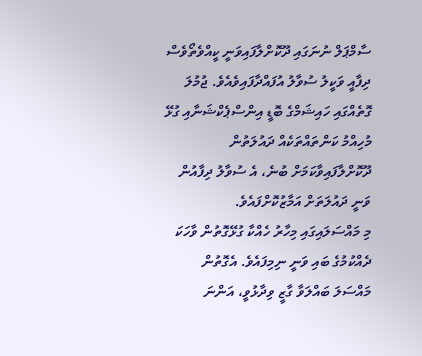ސާމްޕަލް ނުނަގައި ދޫކޮށްލާފައިވަނީ ކީއްވެތޯވެސް ދިފާއީ ވަކީލު ސުވާލު އުފައްދާފައިވެއެވެ. ޖުމުލަ ގޮތެއްގައި ހައިޝަމްގެ ބޮޑީ އިންސްޕެކްޝަނާއި ގުޅޭ މުހިއްމު ކަންތައްތަކެއް ދައުލަތުން ދޫކޮށްލާފައިވާކަމަށް ބުނެ، އެ ސުވާލު ދިފާއުން ވަނީ ދައުލަތަށް އަމާޒުކޮށްފައެވެ.
މި މައްސަލައިގައި މިހާރު ހެއްކާ ގުޅޭގޮތުން ވާހަކަ ދެއްކުމުގެ ބައި ވަނީ ނިމިފައެވެ. އެގޮތުން މައްސަލަ ބައްލަވާ ގާޒީ ވިދާޅުވީ، އަންނަ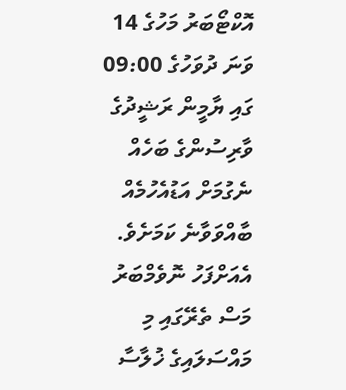އޮކްޓޯބަރު މަހުގެ 14 ވަނަ ދުވަހުގެ 09:00 ގައި ޔާމީން ރަޝީދުގެ ވާރިސުންގެ ބަހެއް ނެގުމަށް އަޑުއެހުމެއް ބާއްވަވާނެ ކަމަށެވެ. އެއަށްފަހު ނޮވެމްބަރު މަސް ތެރޭގައި މި މައްސަލައިގެ ޚުލާސާ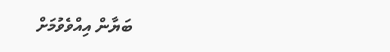ބަޔާން އިއްވެވުމަށް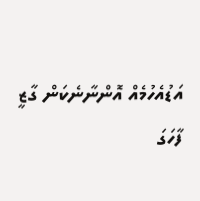އަޑުއެހުމެއް އޮންނާނެކަން ގާޒީ ފާހަގަ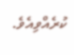ކުރެއްވިއެވެ.